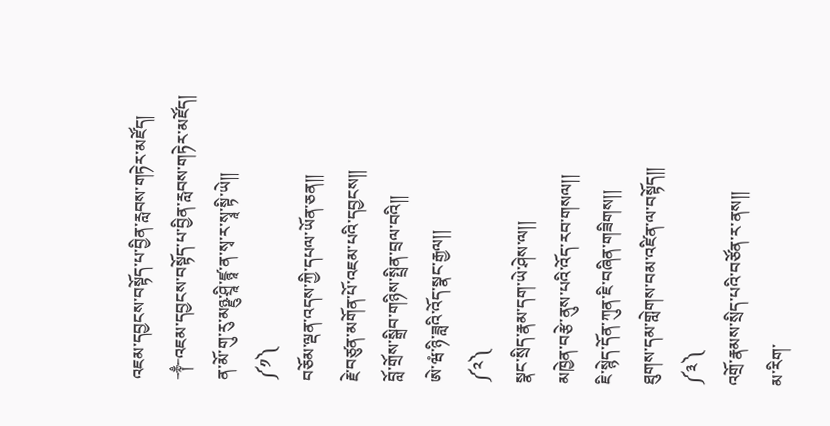འཇམ་དབྱངས་བསྟོད་པ་བྱིན་རླབས་གཏེར་མཛོད།
༒འཇམ་དབྱངས་བསྟོད་པ་བྱིན་རླབས་གཏེར་མཛོད།
ན་མོ་གུ་རུ་མཉྫུ་ཤྲཱི་ཛྙཱ་ན་སྭ་ར་སྭཱ་སྟི་ཡེ།།
༼༡༽
བཅོམ་ལྡན་འདས་ཀྱི་དཔལ་ཡོན་ཅན།།
རྗེ་བཙུན་མགོན་པོ་འཇམ་པའི་དབྱངས།།
བློ་གྲོས་སྒྲིབ་གཉིས་སྤྲིན་བྲལ་བའི།།
ཨེ་ཝཾ་ཉི་ཟླའི་འོད་སྣང་རྒྱལ།།
༼༢༽
སྣང་སྲིད་རྣམ་དག་ཡེ་ཤེས་ལ།།
མཁྱེན་བརྩེ་ནུས་པའི་འོད་རབ་གསལ།།
ཇི་སྙེད་དོན་ཀུན་ཇི་བཞིན་གཟིགས།།
ཐུགས་དམ་གླེགས་བམ་འཛིན་ལ་བསྟོད།།
༼༣༽
འགྲོ་རྣམས་སྲིད་པའི་བཙོན་ར་ནས།།
མ་རིག་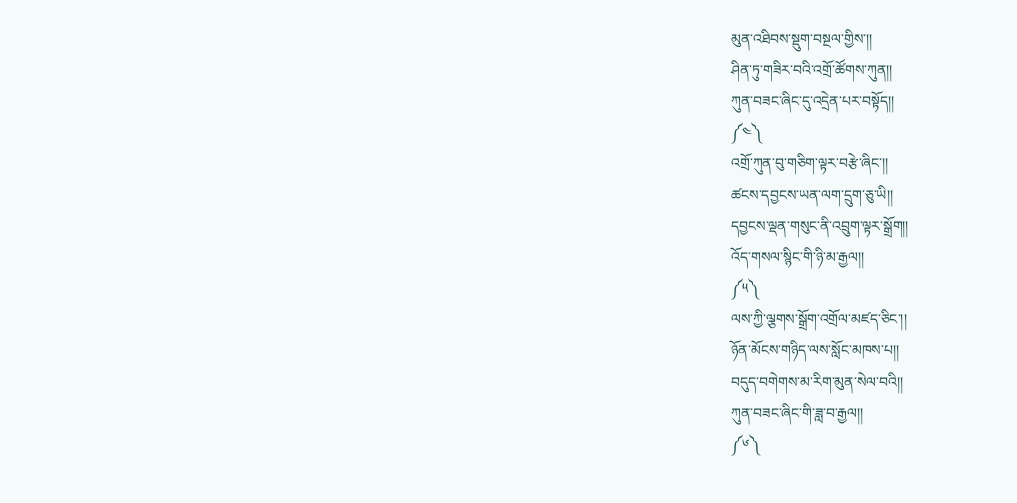མུན་འཐིབས་སྡུག་བསྔལ་གྱིས་།།
ཤིན་ཏུ་གཟིར་བའི་འགྲོ་ཚོགས་ཀུན།།
ཀུན་བཟང་ཞིང་དུ་འདྲེན་པར་བསྟོད།།
༼༤༽
འགྲོ་ཀུན་བུ་གཅིག་ལྟར་བརྩེ་ཞིང་།།
ཚངས་དབྱངས་ཡན་ལག་དྲུག་ཅུ་ཡི།།
དབྱངས་ལྡན་གསུང་ནི་འབྲུག་ལྟར་སྒྲོག།།
འོད་གསལ་སྙིང་གི་ཉི་མ་རྒྱལ།།
༼༥༽
ལས་ཀྱི་ལྕགས་སྒྲོག་འགྲོལ་མཛད་ཅིང་།།
ཉོན་མོངས་གཉིད་ལས་སློང་མཁས་པ།།
བདུད་བགེགས་མ་རིག་མུན་སེལ་བའི།།
ཀུན་བཟང་ཞིང་གི་ཟླ་བ་རྒྱལ།།
༼༦༽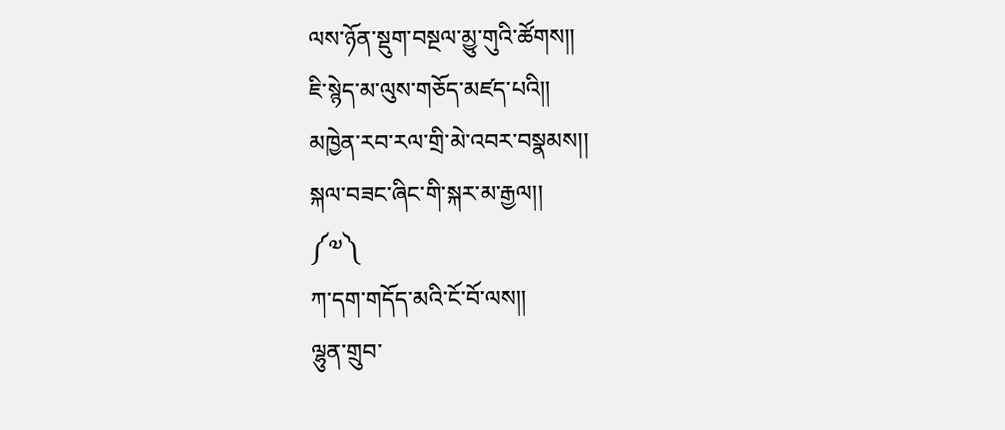ལས་ཉོན་སྡུག་བསྔལ་མྱུ་གུའི་ཚོགས།།
ཇི་སྙེད་མ་ལུས་གཅོད་མཛད་པའི།།
མཁྱེན་རབ་རལ་གྲི་མེ་འབར་བསྣམས།།
སྐལ་བཟང་ཞིང་གི་སྐར་མ་རྒྱལ།།
༼༧༽
ཀ་དག་གདོད་མའི་ངོ་བོ་ལས།།
ལྷུན་གྲུབ་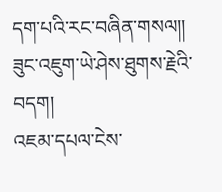དག་པའི་རང་བཞིན་གསལ།།
ཟུང་འཇུག་ཡེ་ཤེས་ཐུགས་རྗེའི་བདག།
འཇམ་དཔལ་ངེས་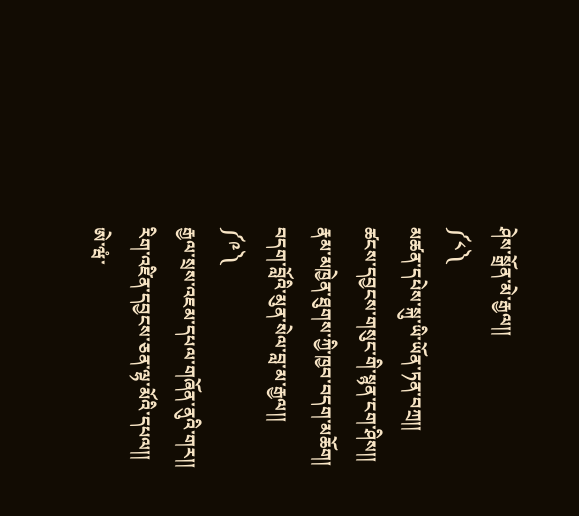ཤེས་སྒྲོན་མེ་རྒྱལ།།
༼༨༽
མཚན་དཔེས་སྐུ་ཡི་ཡོན་ཏན་བཀྲ།།
ཚངས་དབྱངས་གསུང་གི་སྙན་ངག་ཤིས།།
རྣམ་མཁྱེན་ཐུགས་ཀྱི་ཁྱབ་བདག་མཆོག།
བདག་བློའི་མུན་སེལ་བླ་མ་རྒྱལ།།
༼༩༽
རྒྱལ་སྲས་འཇམ་དཔལ་གཞོན་ནུའི་གར།།
རིག་འཛིན་དབྱངས་ཅན་ལྷ་མོའི་དཔལ།།
ཨེ་ཝཾ་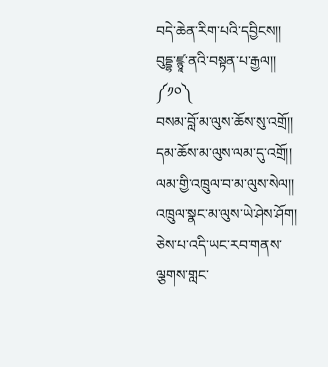བདེ་ཆེན་རིག་པའི་དབྱིངས།།
བུདྡྷ་ཛྙཱ་ནའི་བསྟན་པ་རྒྱལ།།
༼༡༠༽
བསམ་བློ་མ་ལུས་ཆོས་སུ་འགྲོ།།
དམ་ཆོས་མ་ལུས་ལམ་དུ་འགྲོ།།
ལམ་གྱི་འཁྲུལ་བ་མ་ལུས་སེལ།།
འཁྲུལ་སྣང་མ་ལུས་ཡེ་ཤེས་ཤོག།
ཅེས་པ་འདི་ཡང་རབ་གནས་ལྕགས་གླང་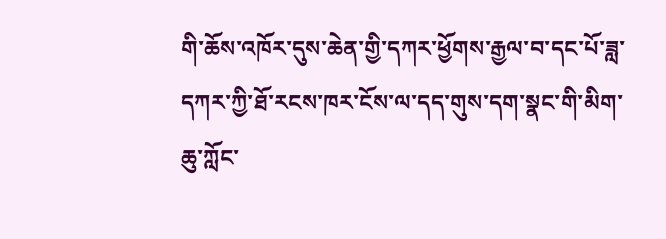གི་ཆོས་འཁོར་དུས་ཆེན་གྱི་དཀར་ཕྱོགས་རྒྱལ་བ་དང་པོ་ཟླ་དཀར་ཀྱི་ཐོ་རངས་ཁར་ངོས་ལ་དད་གུས་དག་སྣང་གི་མིག་ཆུ་ཀློང་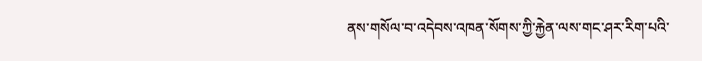ནས་གསོལ་བ་འདེབས་འཁན་སོགས་ཀྱི་རྐྱེན་ལས་གང་ཤར་རིག་པའི་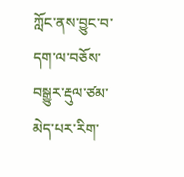ཀློང་ནས་བྱུང་བ་དག་ལ་བཅོས་བསྒྱུར་རྡུལ་ཙམ་མེད་པར་རིག་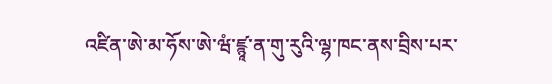འཛིན་ཨེ་མ་ཧོས་ཨེ་ཝཾ་ཛྙཱ་ན་གུ་རུའི་ལྷ་ཁང་ནས་བྲིས་པར་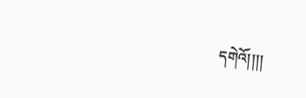དགེའོ།།།།